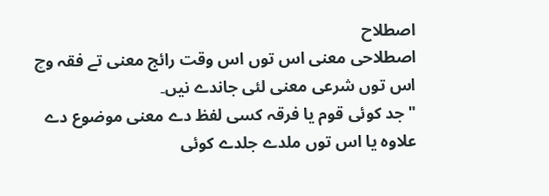اصطلاح
اصطلاحی معنی اس توں اس وقت رائج معنی تے فقہ وچ اس توں شرعی معنی لئی جاندے نيں۔
"جد کوئی قوم یا فرقہ کسی لفظ دے معنی موضوع دے علاوہ یا اس توں ملدے جلدے کوئی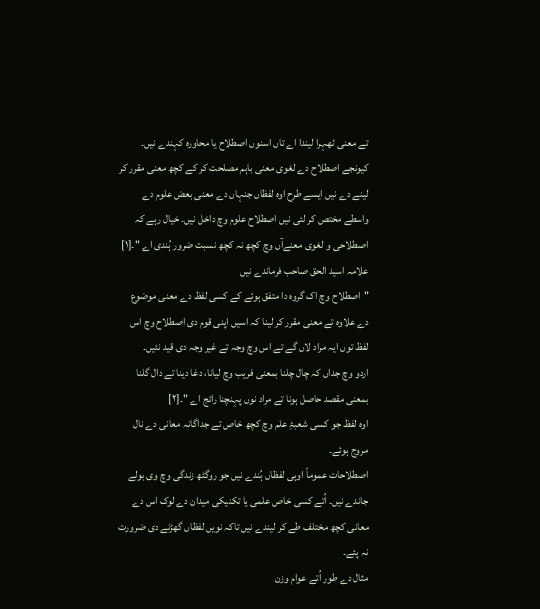تے معنی ٹھہرا لیندا اے تاں اسنوں اصطلاح یا محاورہ کہندے نيں۔ کیونجے اصطلاح دے لغوی معنی باہم مصلحت کر کے کچھ معنی مقرر کر لینے دے نيں ايسے طرح اوہ لفظاں جنہاں دے معنی بعض علوم دے واسطے مختص کر لئی نيں اصطلاح علوم وچ داخل نيں۔ خیال رہے کہ اصطلاحی و لغوی معنےآں وچ کچھ نہ کچھ نسبت ضرور ہُندی اے "۔[۱] علامہ اسید الحق صاحب فرماندے نيں
"اصطلاح وچ اک گروہ دا متفق ہوئے کے کسی لفظ دے معنی موضوع دے علاوہ تے معنی مقرر کر لینا کہ اسيں اپنی قوم دی اصطلاح وچ اس لفظ توں ایہ مراد لاں گے تے اس وچ وجہ تے غیر وجہ دی قید نئيں۔
اردو وچ جداں کہ چال چلنا بمعنی فریب وچ لیانا، دغا دینا تے دال گلنا بمعنی مقصد حاصل ہونا تے مراد نوں پہنچنا رائج اے "۔[۲]
اوہ لفظ جو کسی شعبۂِ علم وچ کچھ خاص تے جداگانہ معانی دے نال مروج ہوئے۔
اصطلاحات عموماً اوہی لفظاں ہُندے نيں جو روگٹھ زندگی وچ وی بولے جاندے نيں۔ اُتے کسی خاص علمی یا تکنیکی میدان دے لوک اس دے معانی کچھ مختلف طے کر لیندے نيں تاکہ نويں لفظاں گھڑنے دی ضرورت نہ پئے۔
مثال دے طور اُتے عوام وزن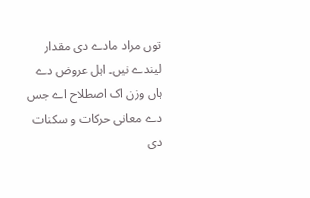توں مراد مادے دی مقدار لیندے نيں۔ اہل عروض دے ہاں وزن اک اصطلاح اے جس دے معانی حرکات و سکنات دی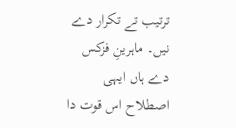ترتیب تے تکرار دے نيں۔ ماہرینِ فزکس دے ہاں ایہی اصطلاح اس قوت دا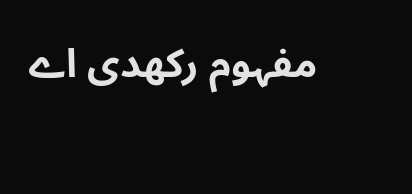مفہوم رکھدی اے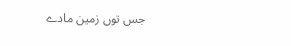جس توں زمین مادے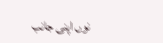نوں اپنی جانب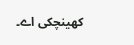کھینچکی اے۔